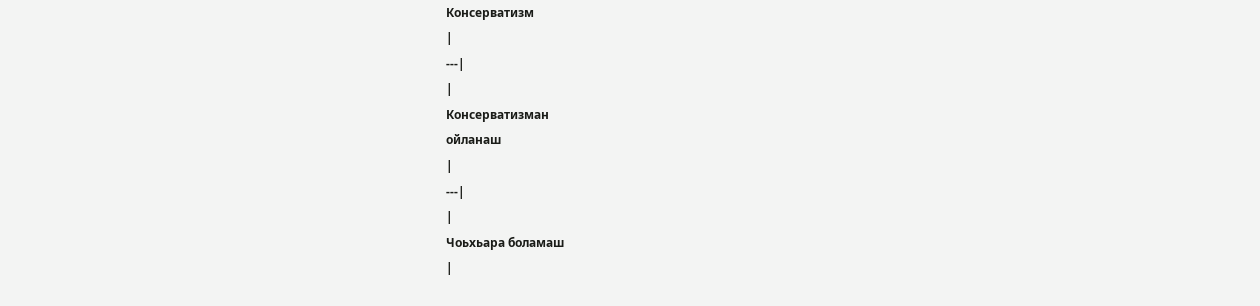Консерватизм
|
---|
|
Консерватизман
ойланаш
|
---|
|
Чоьхьара боламаш
|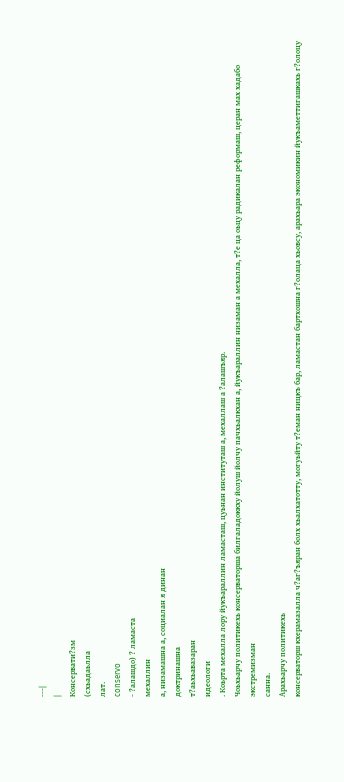---|
|
Консервати?зм
(схьадаьлла
лат.
conservo
- ?алашдо) ? ламаста
мехаллин
а, низамашна а, социалан я динан
доктринашна
т?аьхьавазаран
идеологи
. Коьрта мехалла лору йукъараллин ламасташ, цуьнан институташ а, мехаллаш а ?алашъяр.
Чоьхьарчу политикехь консерваторша билгаладоккху йолуш йолчу пачхьалкхан а, йукъараллин низаман а мехалла, т?е ца оьцу радикалан реформаш, церан мах хадабо
экстремизман
санна.
Арахьарчу политикехь
консерваторш кхерамазалла ч?аг?ъяран болх хьалхатотту, могуьйту т?еман ницкъ бар, ламастан бартхошна г?олаца хьовсу, арахьара экономикин йукъаметтигашкахь г?олоцу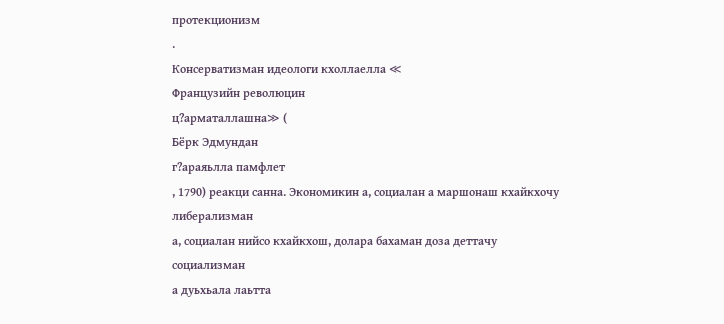протекционизм
.
Консерватизман идеологи кхоллаелла ≪
Французийн революцин
ц?арматаллашна≫ (
Бёрк Эдмундан
г?араяьлла памфлет
, 1790) реакци санна. Экономикин а, социалан а маршонаш кхайкхочу
либерализман
а, социалан нийсо кхайкхош, долара бахаман доза деттачу
социализман
а дуьхьала лаьтта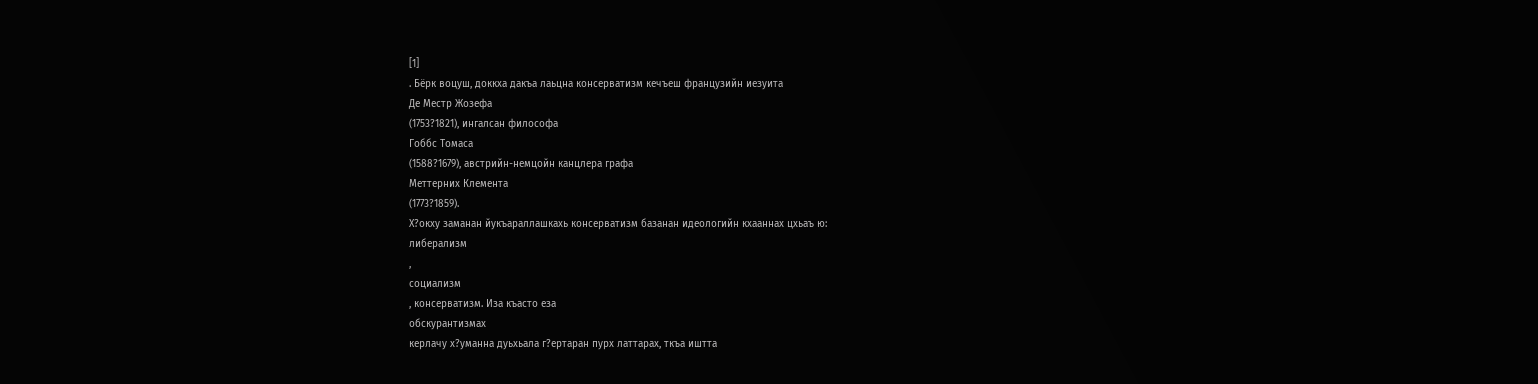[1]
. Бёрк воцуш, доккха дакъа лаьцна консерватизм кечъеш французийн иезуита
Де Местр Жозефа
(1753?1821), ингалсан философа
Гоббс Томаса
(1588?1679), австрийн-немцойн канцлера графа
Меттерних Клемента
(1773?1859).
Х?окху заманан йукъараллашкахь консерватизм базанан идеологийн кхааннах цхьаъ ю:
либерализм
,
социализм
, консерватизм. Иза къасто еза
обскурантизмах
керлачу х?уманна дуьхьала г?ертаран пурх латтарах, ткъа иштта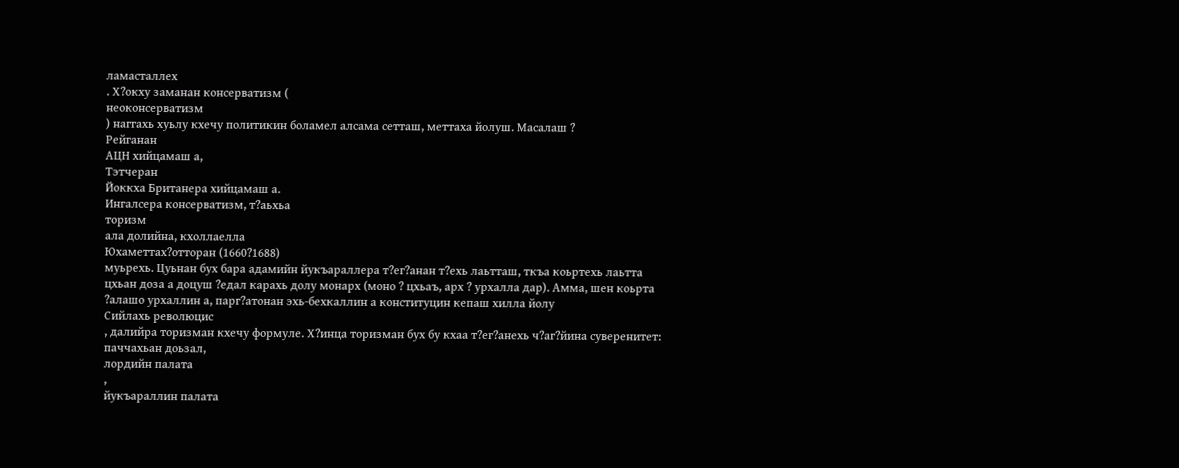ламасталлех
. Х?окху заманан консерватизм (
неоконсерватизм
) наггахь хуьлу кхечу политикин боламел алсама сетташ, меттаха йолуш. Масалаш ?
Рейганан
АЦН хийцамаш а,
Тэтчеран
Йоккха Британера хийцамаш а.
Ингалсера консерватизм, т?аьхьа
торизм
ала долийна, кхоллаелла
Юхаметтах?отторан (1660?1688)
муьрехь. Цуьнан бух бара адамийн йукъараллера т?ег?анан т?ехь лаьтташ, ткъа коьртехь лаьтта цхьан доза а доцуш ?едал карахь долу монарх (моно ? цхьаъ, арх ? урхалла дар). Амма, шен коьрта ?алашо урхаллин а, парг?атонан эхь-бехкаллин а конституцин кепаш хилла йолу
Сийлахь революцис
, далийра торизман кхечу формуле. Х?инца торизман бух бу кхаа т?ег?анехь ч?аг?йина суверенитет: паччахьан доьзал,
лордийн палата
,
йукъараллин палата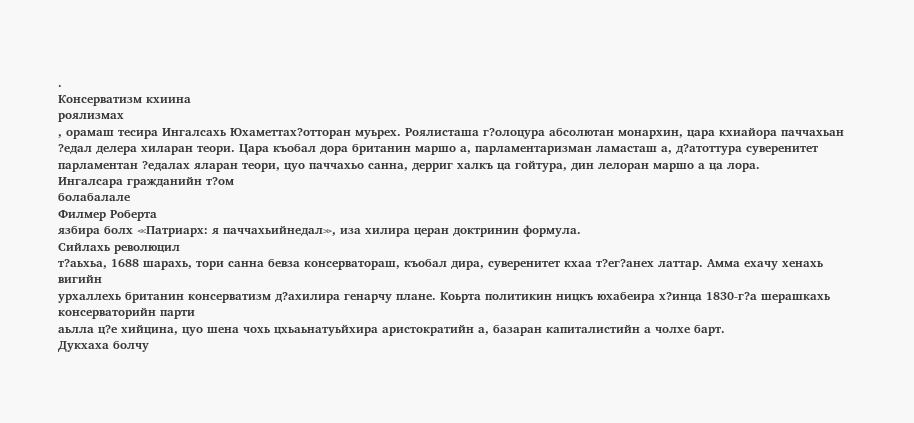.
Консерватизм кхиина
роялизмах
, орамаш тесира Ингалсахь Юхаметтах?отторан муьрех. Роялисташа г?олоцура абсолютан монархин, цара кхиайора паччахьан ?едал делера хиларан теори. Цара къобал дора британин маршо а, парламентаризман ламасташ а, д?атоттура суверенитет парламентан ?едалах яларан теори, цуо паччахьо санна, дерриг халкъ ца гойтура, дин лелоран маршо а ца лора.
Ингалсара гражданийн т?ом
болабалале
Филмер Роберта
язбира болх ≪Патриарх: я паччахьийнедал≫, иза хилира церан доктринин формула.
Сийлахь революцил
т?аьхьа, 1688 шарахь, тори санна бевза консерватораш, къобал дира, суверенитет кхаа т?ег?анех латтар. Амма ехачу хенахь
вигийн
урхаллехь британин консерватизм д?ахилира генарчу плане. Коьрта политикин ницкъ юхабеира х?инца 1830-г?а шерашкахь
консерваторийн парти
аьлла ц?е хийцина, цуо шена чохь цхьаьнатуьйхира аристократийн а, базаран капиталистийн а чолхе барт.
Дукхаха болчу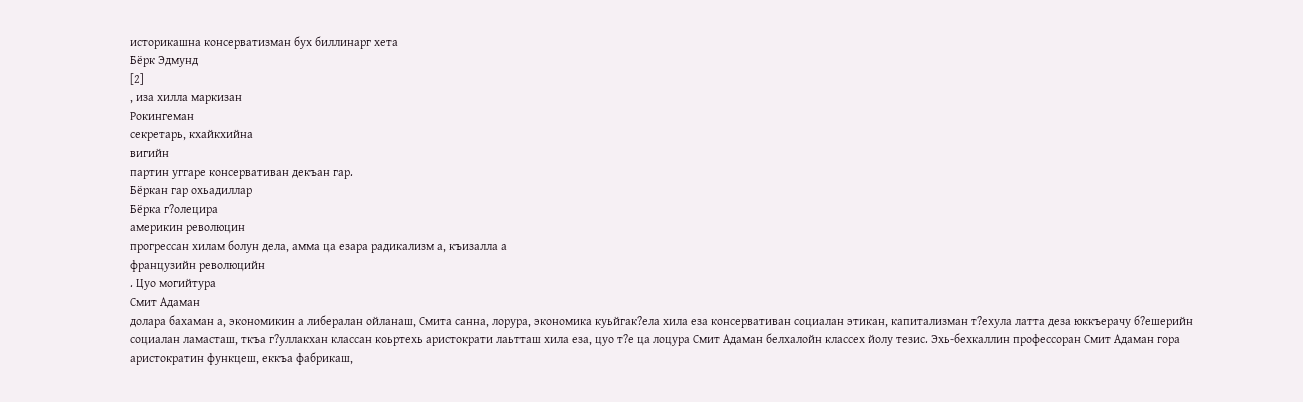историкашна консерватизман бух биллинарг хета
Бёрк Эдмунд
[2]
, иза хилла маркизан
Рокингеман
секретарь, кхайкхийна
вигийн
партин уггаре консервативан декъан гар.
Бёркан гар охьадиллар
Бёрка г?олецира
америкин революцин
прогрессан хилам болун дела, амма ца езара радикализм а, къизалла а
французийн революцийн
. Цуо могийтура
Смит Адаман
долара бахаман а, экономикин а либералан ойланаш, Смита санна, лорура, экономика куьйгак?ела хила еза консервативан социалан этикан, капитализман т?ехула латта деза юккъерачу б?ешерийн социалан ламасташ, ткъа г?уллакхан классан коьртехь аристократи лаьтташ хила еза, цуо т?е ца лоцура Смит Адаман белхалойн классех йолу тезис. Эхь-бехкаллин профессоран Смит Адаман гора аристократин функцеш, еккъа фабрикаш,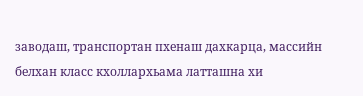заводаш, транспортан пхенаш дахкарца, массийн белхан класс кхоллархьама латташна хи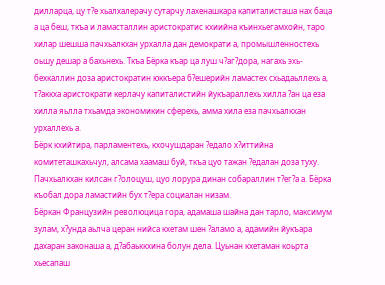дилларца, цу т?е хьалхалерачу сутарчу лахенашкара капиталисташа нах баца а ца беш, ткъа и ламасталлин аристократис кхиийна къинхьегамхойн, таро хилар шешша пачхьалкхан урхалла дан демократи а, промышленностехь оьшу дешар а бахьнехь. Ткъа Бёрка къар ца луш ч?аг?дора, нагахь эхь-бехкаллин доза аристократин юккъера б?ешерийн ламастех схьадаьллехь а, т?аккха аристократи керлачу капиталистийн йукъараллехь хилла ?ан ца еза хилла яьлла тхьамда экономикин сферехь, амма хила еза пачхьалкхан урхаллехь а.
Бёрк кхийтира, парламентехь, кхочушдаран ?едало х?иттийна комитеташкахьчул, алсама хаамаш буй, ткъа цуо тажан ?едалан доза туху. Пачхьалкхан килсан г?олоцуш, цуо лорура динан собараллин т?ег?а а. Бёрка къобал дора ламастийн бух т?ера социалан низам.
Бёркан Французийн революцица гора, адамаша шайна дан тарло, максимум зулам, х?унда аьлча церан нийса кхетам шен ?аламо а, адамийн йукъара дахаран законаша а, д?абаьккхина болун дела. Цуьнан кхетаман коьрта хьесапаш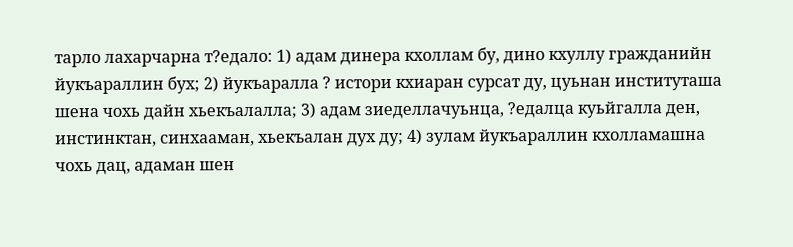тарло лахарчарна т?едало: 1) адам динера кхоллам бу, дино кхуллу гражданийн йукъараллин бух; 2) йукъаралла ? истори кхиаран сурсат ду, цуьнан институташа шена чохь дайн хьекъалалла; 3) адам зиеделлачуьнца, ?едалца куьйгалла ден, инстинктан, синхааман, хьекъалан дух ду; 4) зулам йукъараллин кхолламашна чохь дац, адаман шен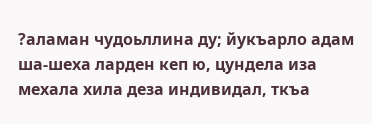?аламан чудоьллина ду; йукъарло адам ша-шеха ларден кеп ю, цундела иза мехала хила деза индивидал, ткъа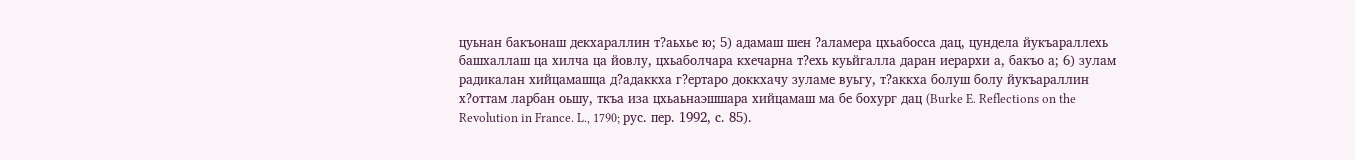цуьнан бакъонаш декхараллин т?аьхье ю; 5) адамаш шен ?аламера цхьабосса дац, цундела йукъараллехь башхаллаш ца хилча ца йовлу, цхьаболчара кхечарна т?ехь куьйгалла даран иерархи а, бакъо а; 6) зулам радикалан хийцамашца д?адаккха г?ертаро доккхачу зуламе вуьгу, т?аккха болуш болу йукъараллин х?оттам ларбан оьшу, ткъа иза цхьаьнаэшшара хийцамаш ма бе бохург дац (Burke E. Reflections on the Revolution in France. L., 1790; рус. пер. 1992, с. 85).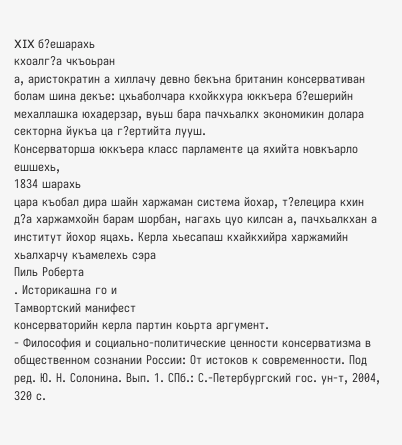XIX б?ешарахь
кхоалг?а чкъоьран
а, аристократин а хиллачу девно бекъна британин консервативан болам шина декъе: цхьаболчара кхойкхура юккъера б?ешерийн мехаллашка юхадерзар, вуьш бара пачхьалкх экономикин долара секторна йукъа ца г?ертийта лууш.
Консерваторша юккъера класс парламенте ца яхийта новкъарло ешшехь,
1834 шарахь
цара къобал дира шайн харжаман система йохар, т?елецира кхин д?а харжамхойн барам шорбан, нагахь цуо килсан а, пачхьалкхан а институт йохор яцахь. Керла хьесапаш кхайкхийра харжамийн хьалхарчу къамелехь сэра
Пиль Роберта
. Историкашна го и
Тамвортский манифест
консерваторийн керла партин коьрта аргумент.
- Философия и социально-политические ценности консерватизма в общественном сознании России: От истоков к современности. Под ред. Ю. Н. Солонина. Вып. 1. СПб.: С.-Петербургский гос. ун-т, 2004, 320 с.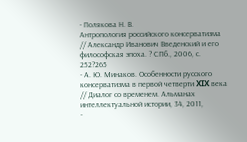- Полякова Н. В.
Антропология российского консерватизма
// Александр Иванович Введенский и его философская эпоха. ? СПб., 2006, с. 252?265
- А. Ю. Минаков. Особенности русского консерватизма в первой четверти XIX века // Диалог со временем. Альманах интеллектуальной истории, 34, 2011,
-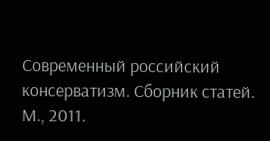Современный российский консерватизм. Сборник статей. М., 2011.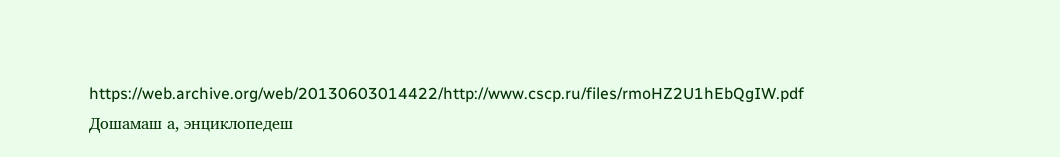https://web.archive.org/web/20130603014422/http://www.cscp.ru/files/rmoHZ2U1hEbQgIW.pdf
Дошамаш а, энциклопедеш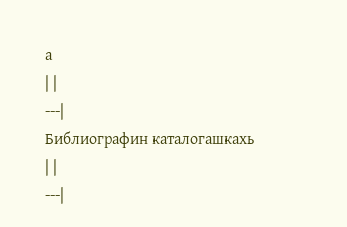а
| |
---|
Библиографин каталогашкахь
| |
---|